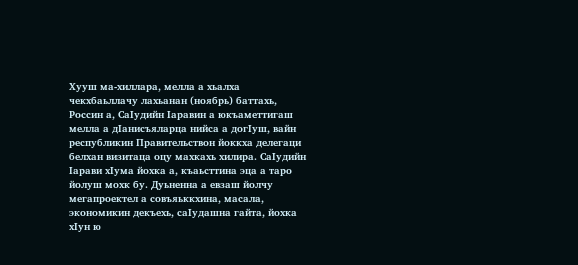Хууш ма-хиллара, мелла а хьалха чекхбаьллачу лахьанан (ноябрь) баттахь, Россин а, СаIудийн Iаравин а юкъаметтигаш мелла а дIанисъяларца нийса а догIуш, вайн республикин Правительствон йоккха делегаци белхан визитаца оцу махкахь хилира. СаIудийн Iарави хIума йохка а, къаьсттина эца а таро йолуш мохк бу. Дуьненна а евзаш йолчу мегапроектел а совъяьккхина, масала, экономикин декъехь, саIудашна гайта, йохка хIун ю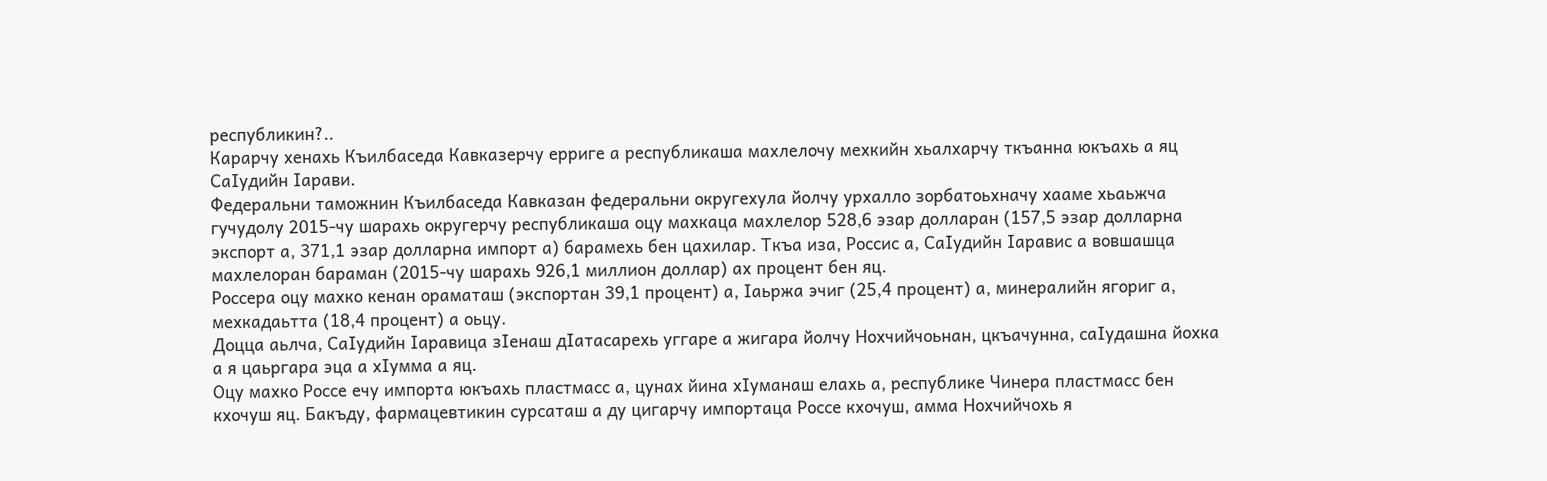республикин?..
Карарчу хенахь Къилбаседа Кавказерчу ерриге а республикаша махлелочу мехкийн хьалхарчу ткъанна юкъахь а яц СаIудийн Iарави.
Федеральни таможнин Къилбаседа Кавказан федеральни округехула йолчу урхалло зорбатоьхначу хааме хьаьжча гучудолу 2015-чу шарахь округерчу республикаша оцу махкаца махлелор 528,6 эзар долларан (157,5 эзар долларна экспорт а, 371,1 эзар долларна импорт а) барамехь бен цахилар. Ткъа иза, Россис а, СаIудийн Iаравис а вовшашца махлелоран бараман (2015-чу шарахь 926,1 миллион доллар) ах процент бен яц.
Россера оцу махко кенан ораматаш (экспортан 39,1 процент) а, Iаьржа эчиг (25,4 процент) а, минералийн ягориг а, мехкадаьтта (18,4 процент) а оьцу.
Доцца аьлча, СаIудийн Iаравица зIенаш дIатасарехь уггаре а жигара йолчу Нохчийчоьнан, цкъачунна, саIудашна йохка а я цаьргара эца а хIумма а яц.
Оцу махко Россе ечу импорта юкъахь пластмасс а, цунах йина хIуманаш елахь а, республике Чинера пластмасс бен кхочуш яц. Бакъду, фармацевтикин сурсаташ а ду цигарчу импортаца Россе кхочуш, амма Нохчийчохь я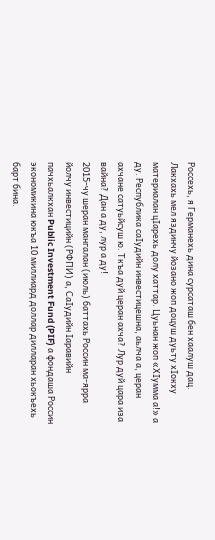Россехь, я Германехь дина сурсаташ бен хаалуш дац.
Лакхахь мел яздинчу йозано жоп доцуш дуьту хIокху материалан цIарехь долу хаттар. Цуьнан жоп «ХIумма а!» а ду. Республика саIудийн инвестицешна, аьлча а, церан ахчане сатуьйсуш ю. Ткъа дуй церан ахча? Лур дуй цара иза вайна? Дан а ду, лур а ду!
2015-чу шеран мангалан (июль) баттахь Россин ма-ярра йолчу инвестицийн (РФПИ) а, СаIудийн Iаравийн пачхьалкхан Public Investment Fund (PIF) а фондаша Россин экономикина юкъа 10 миллиард доллар дилларан хьокъехь барт бина.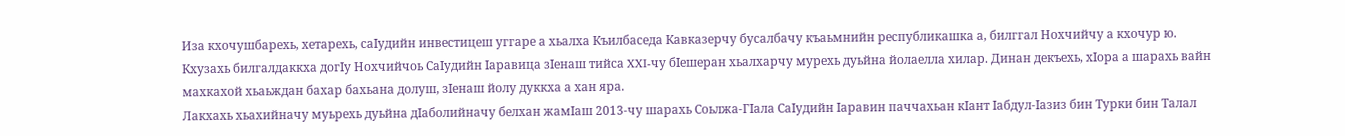Иза кхочушбарехь, хетарехь, саIудийн инвестицеш уггаре а хьалха Къилбаседа Кавказерчу бусалбачу къаьмнийн республикашка а, билггал Нохчийчу а кхочур ю.
Кхузахь билгалдаккха догIу Нохчийчоь СаIудийн Iаравица зIенаш тийса XXI-чу бIешеран хьалхарчу мурехь дуьйна йолаелла хилар. Динан декъехь, хIора а шарахь вайн махкахой хьаьждан бахар бахьана долуш, зIенаш йолу дуккха а хан яра.
Лакхахь хьахийначу муьрехь дуьйна дIаболийначу белхан жамIаш 2013-чу шарахь Соьлжа-ГIала СаIудийн Iаравин паччахьан кIант Iабдул-Iазиз бин Турки бин Талал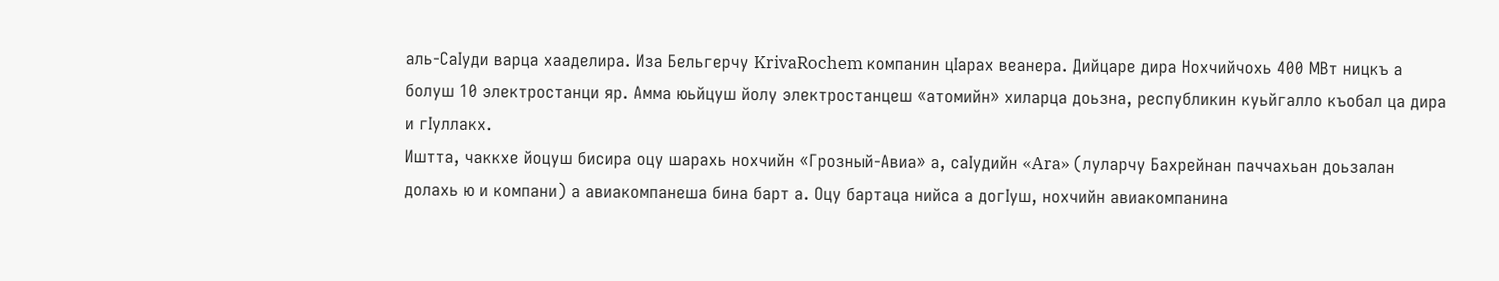аль-СаIуди варца хааделира. Иза Бельгерчу KrivaRochem компанин цIарах веанера. Дийцаре дира Нохчийчохь 400 МВт ницкъ а болуш 10 электростанци яр. Амма юьйцуш йолу электростанцеш «атомийн» хиларца доьзна, республикин куьйгалло къобал ца дира и гIуллакх.
Иштта, чаккхе йоцуш бисира оцу шарахь нохчийн «Грозный-Авиа» а, саIудийн «Ara» (луларчу Бахрейнан паччахьан доьзалан долахь ю и компани) а авиакомпанеша бина барт а. Оцу бартаца нийса а догIуш, нохчийн авиакомпанина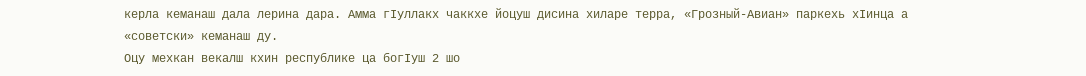керла кеманаш дала лерина дара. Амма гIуллакх чаккхе йоцуш дисина хиларе терра, «Грозный-Авиан» паркехь хIинца а «советски» кеманаш ду.
Оцу мехкан векалш кхин республике ца богIуш 2 шо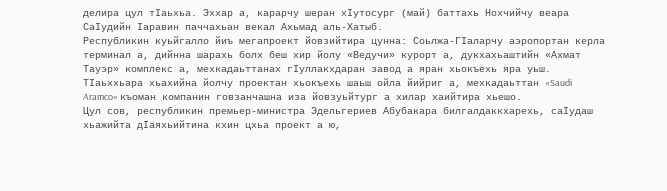делира цул тIаьхьа. Эххар а, карарчу шеран хIутосург (май) баттахь Нохчийчу веара СаIудийн Iаравин паччахьан векал Ахьмад аль-Хатыб.
Республикин куьйгалло йиъ мегапроект йовзийтира цунна: Соьлжа-ГIаларчу аэропортан керла терминал а, дийнна шарахь болх беш хир йолу «Ведучи» курорт а, дукхахьаштийн «Ахмат Тауэр» комплекс а, мехкадаьттанах гIуллакхдаран завод а яран хьокъехь яра уьш.
ТIаьххьара хьахийна йолчу проектан хьокъехь шаьш ойла йийриг а, мехкадаьттан «Saudi Aramco» къоман компанин говзанчашна иза йовзуьйтург а хилар хаийтира хьешо.
Цул сов, республикин премьер-министра Эдельгериев Абубакара билгалдаккхарехь, саIудаш хьажийта дIаяхьийтина кхин цхьа проект а ю,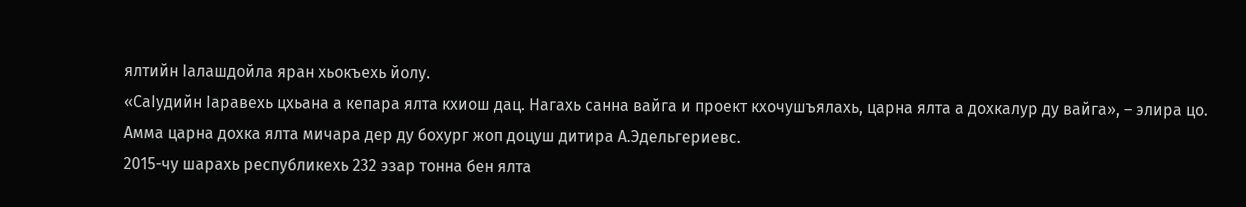ялтийн Iалашдойла яран хьокъехь йолу.
«СаIудийн Iаравехь цхьана а кепара ялта кхиош дац. Нагахь санна вайга и проект кхочушъялахь, царна ялта а дохкалур ду вайга», – элира цо.
Амма царна дохка ялта мичара дер ду бохург жоп доцуш дитира А.Эдельгериевс.
2015-чу шарахь республикехь 232 эзар тонна бен ялта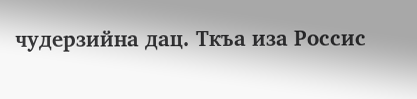чудерзийна дац. Ткъа иза Россис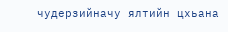чудерзийначу ялтийн цхьана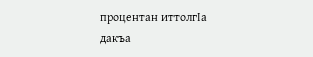процентан иттолгIа дакъа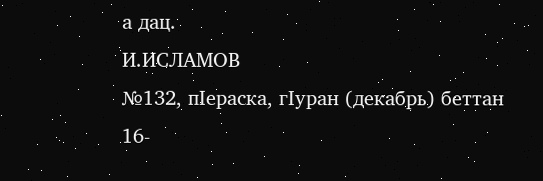а дац.
И.ИСЛАМОВ
№132, пIераска, гIуран (декабрь) беттан 16-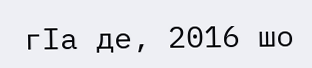гIа де, 2016 шо